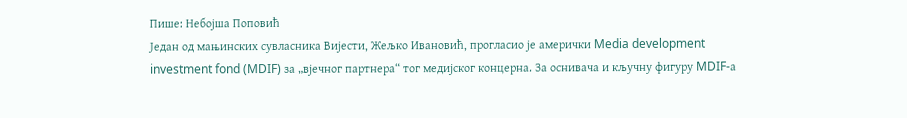Пише: Небојша Поповић
Један од мањинских сувласника Вијести, Жељко Ивановић, прогласио је амерички Media development investment fond (MDIF) за „вјечног партнера“ тог медијског концерна. За оснивача и кључну фигуру MDIF-а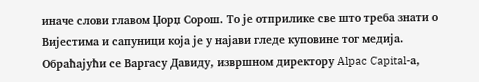иначе слови главом Џорџ Сорош. То је отприлике све што треба знати о Вијестима и сапуници која је у најави гледе куповине тог медија.
Обраћајући се Варгасу Давиду, извршном директору Alpac Capital-а,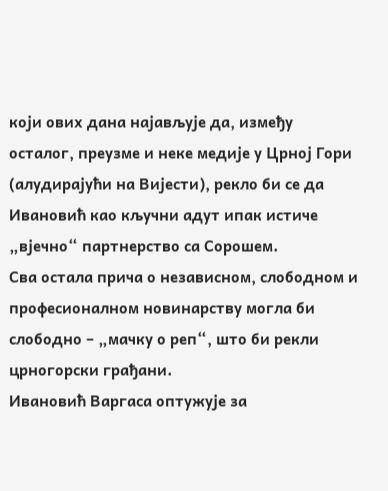који ових дана најављује да, између осталог, преузме и неке медије у Црној Гори (алудирајући на Вијести), рекло би се да Ивановић као кључни адут ипак истиче „вјечно“ партнерство са Сорошем.
Сва остала прича о независном, слободном и професионалном новинарству могла би слободно – „мачку о реп“, што би рекли црногорски грађани.
Ивановић Варгаса оптужује за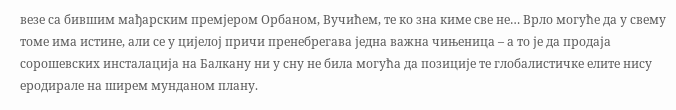везе са бившим мађарским премјером Орбаном, Вучићем, те ко зна киме све не… Врло могуће да у свему томе има истине, али се у цијелој причи пренебрегава једна важна чињеница – а то је да продаја сорошевских инсталација на Балкану ни у сну не била могућа да позиције те глобалистичке елите нису еродирале на ширем мунданом плану.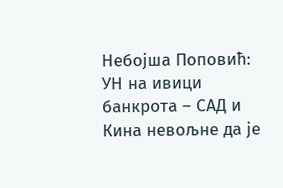Небојша Поповић: УН на ивици банкрота – САД и Кина невољне да је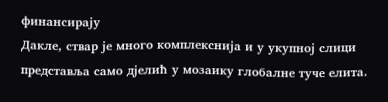финансирају
Дакле, ствар је много комплекснија и у укупној слици представља само дјелић у мозаику глобалне туче елита.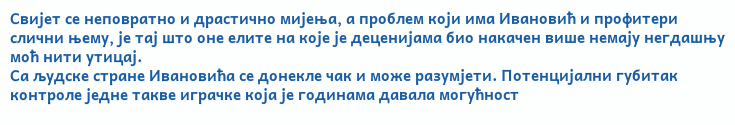Свијет се неповратно и драстично мијења, а проблем који има Ивановић и профитери слични њему, је тај што оне елите на које је деценијама био накачен више немају негдашњу моћ нити утицај.
Са људске стране Ивановића се донекле чак и може разумјети. Потенцијални губитак контроле једне такве играчке која је годинама давала могућност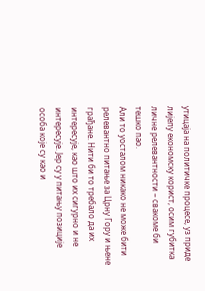утицаја на политичке процесе, уз приде лијепу економску корист, осим губитка личне релевантности – свакоме би тешко пао.
Али то уосталом никако не може бити релевантно питање за Црну Гору и њене грађане. Нити би то требало да их интересује, као што их сигурно и не интересује. Јер су у питању позиције особа које су као и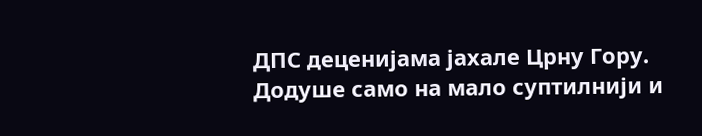ДПС деценијама јахале Црну Гору. Додуше само на мало суптилнији и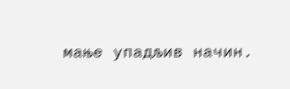мање упадљив начин.